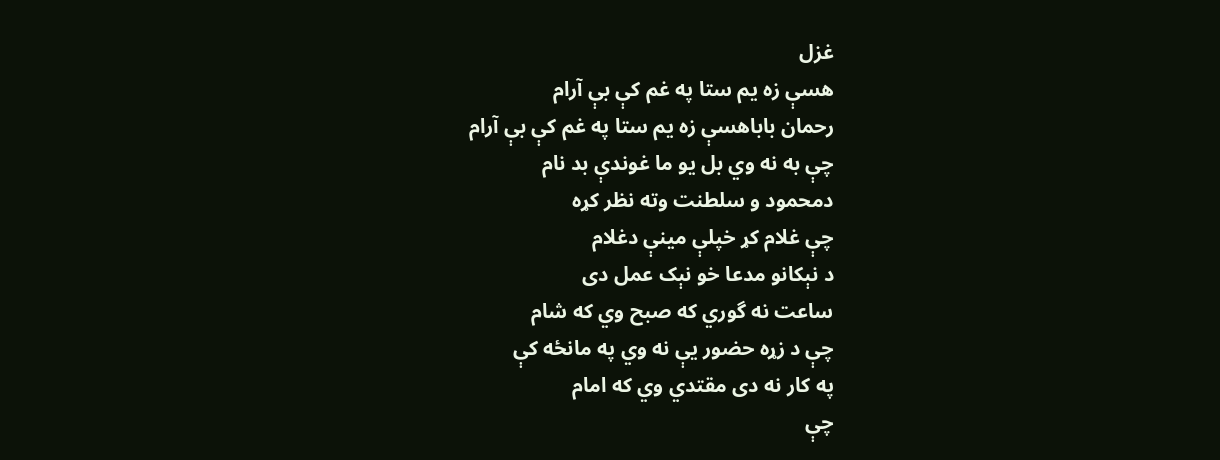غزل
هسې زه يم ستا په غم کې بې آرام
رحمان باباهسې زه يم ستا په غم کې بې آرام
چې به نه وي بل يو ما غوندې بد نام
دمحمود و سلطنت وته نظر کړه
چې غلام کړ خپلې مينې دغلام
د نېکانو مدعا خو نېک عمل دی
ساعت نه گوري که صبح وي که شام
چې د زړه حضور يې نه وي په مانځه کې
په کار نه دی مقتدي وي که امام
چې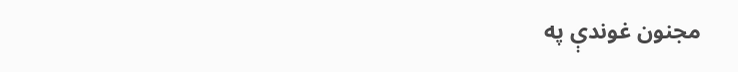مجنون غوندې په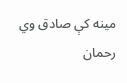مينه کې صادق وي
رحمان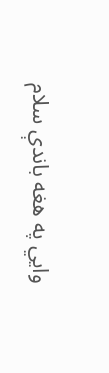وايي په هغه باندې سلام